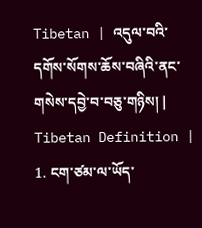Tibetan | འདུལ་བའི་དགོས་སོགས་ཆོས་བཞིའི་ནང་གསེས་དབྱེ་བ་བཅུ་གཉིས། |
Tibetan Definition | 1. ངག་ཙམ་ལ་ཡོད་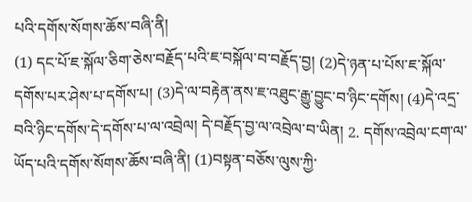པའི་དགོས་སོགས་ཆོས་བཞི་ནི།
(1) དང་པོ་ཇ་སྐོལ་ཅིག་ཅེས་བརྗོད་པའི་ཇ་བསྐོལ་བ་བརྗོད་བྱ། (2)དེ་ཉན་པ་པོས་ཇ་སྐོལ་དགོས་པར་ཤེས་པ་དགོས་པ། (3)དེ་ལ་བརྟེན་ནས་ཇ་འཐུང་རྒྱུ་བྱུང་བ་ཉིང་དགོས། (4)དེ་འདྲ་བའི་ཉིང་དགོས་དེ་དགོས་པ་ལ་འབྲེལ། དེ་བརྗོད་བྱ་ལ་འབྲེལ་བ་ཡིན། 2. དགོས་འབྲེལ་ངག་ལ་ཡོད་པའི་དགོས་སོགས་ཆོས་བཞི་ནི། (1)བསྟན་བཅོས་ལུས་ཀྱི་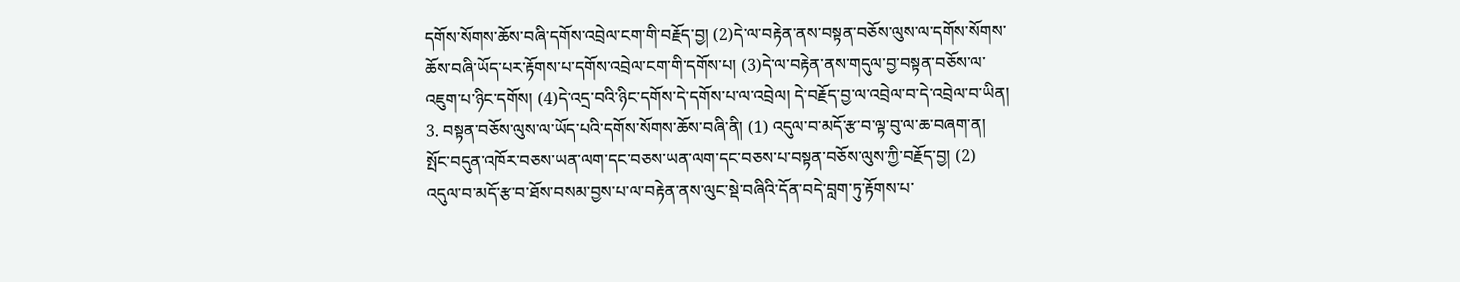དགོས་སོགས་ཆོས་བཞི་དགོས་འབྲེལ་ངག་གི་བརྗོད་བྱ། (2)དེ་ལ་བརྟེན་ནས་བསྟན་བཅོས་ལུས་ལ་དགོས་སོགས་ཆོས་བཞི་ཡོད་པར་རྟོགས་པ་དགོས་འབྲེལ་ངག་གི་དགོས་པ། (3)དེ་ལ་བརྟེན་ནས་གདུལ་བྱ་བསྟན་བཅོས་ལ་འཇུག་པ་ཉིང་དགོས། (4)དེ་འདྲ་བའི་ཉིང་དགོས་དེ་དགོས་པ་ལ་འབྲེལ། དེ་བརྗོད་བྱ་ལ་འབྲེལ་བ་དེ་འབྲེལ་བ་ཡིན། 3. བསྟན་བཅོས་ལུས་ལ་ཡོད་པའི་དགོས་སོགས་ཆོས་བཞི་ནི། (1) འདུལ་བ་མདོ་རྩ་བ་ལྟ་བུ་ལ་ཆ་བཞག་ན། སྤོང་བདུན་འཁོར་བཅས་ཡན་ལག་དང་བཅས་ཡན་ལག་དང་བཅས་པ་བསྟན་བཅོས་ལུས་ཀྱི་བརྗོད་བྱ། (2) འདུལ་བ་མདོ་རྩ་བ་ཐོས་བསམ་བྱས་པ་ལ་བརྟེན་ནས་ལུང་སྡེ་བཞིའི་དོན་བདེ་བླག་ཏུ་རྟོགས་པ་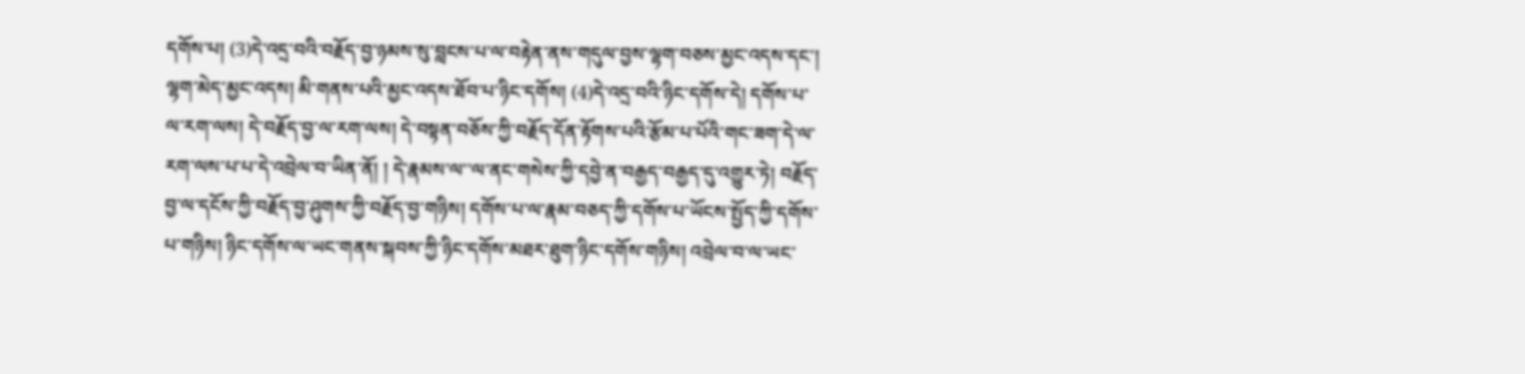དགོས་པ། (3)དེ་འདྲ་བའི་བརྗོད་བྱ་ཉམས་སུ་བླངས་པ་ལ་བརྟེན་ནས་གདུལ་བྱས་ལྷག་བཅས་མྱང་འདས་དང་། ལྷག་མེད་མྱང་འདས། མི་གནས་པའི་མྱང་འདས་ཐོབ་པ་ཉིང་དགོས། (4)དེ་འདྲ་བའི་ཉིང་དགོས་དེ། དགོས་པ་ལ་རག་ལས། དེ་བརྗོད་བྱ་ལ་རག་ལས། དེ་བསྟན་བཅོས་ཀྱི་བརྗོད་དོན་རྟོགས་པའི་རྩོམ་པ་པོའི་གང་ཟག་དེ་ལ་རག་ལས་པ་པ་དེ་འབྲེལ་བ་ཡིན་ནོ། ། དེ་རྣམས་ལ་་ལ་ནང་གསེས་ཀྱི་དབྱེ་ན་བརྒྱད་བརྒྱད་དུ་འགྱུར་ཏེ། བརྗོད་བྱ་ལ་དངོས་ཀྱི་བརྗོད་བྱ་ཤུགས་ཀྱི་བརྗོད་བྱ་གཉིས། དགོས་པ་ལ་རྣམ་བཅད་ཀྱི་དགོས་པ་ཡོངས་སྤྱོད་ཀྱི་དགོས་པ་གཉིས། ཉིང་དགོས་ལ་ཡང་གནས་སྐབས་ཀྱི་ཉིང་དགོས་མཐར་ཐུག་ཉིང་དགོས་གཉིས། འབྲེལ་བ་ལ་ཡང་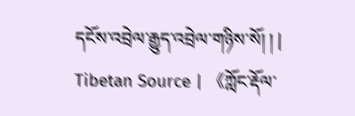དངོས་འབྲེལ་རྒྱུད་འབྲེལ་གཉིས་སོ། ། |
Tibetan Source | 《ཀློང་རྡོལ་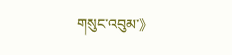གསུང་འབུམ་》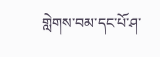གླེགས་བམ་དང་པོ་ཤ་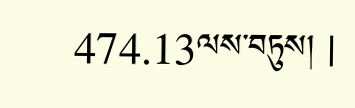474.13ལས་བཏུས། |